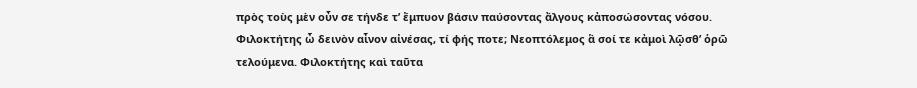πρὸς τοὺς μὲν οὖν σε τήνδε τʼ ἔμπυον βάσιν παύσοντας ἄλγους κἀποσώσοντας νόσου. Φιλοκτήτης ὦ δεινὸν αἶνον αἰνέσας, τί φής ποτε; Νεοπτόλεμος ἃ σοί τε κἀμοὶ λῷσθʼ ὁρῶ τελούμενα. Φιλοκτήτης καὶ ταῦτα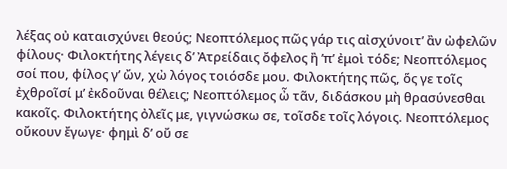λέξας οὐ καταισχύνει θεούς; Νεοπτόλεμος πῶς γάρ τις αἰσχύνοιτʼ ἂν ὠφελῶν φίλους· Φιλοκτήτης λέγεις δʼ Ἀτρείδαις ὄφελος ἢ ʼπʼ ἐμοὶ τόδε; Νεοπτόλεμος σοί που, φίλος γʼ ὤν, χὠ λόγος τοιόσδε μου. Φιλοκτήτης πῶς, ὅς γε τοῖς ἐχθροῖσί μʼ ἐκδοῦναι θέλεις; Νεοπτόλεμος ὦ τᾶν, διδάσκου μὴ θρασύνεσθαι κακοῖς. Φιλοκτήτης ὀλεῖς με, γιγνώσκω σε, τοῖσδε τοῖς λόγοις. Νεοπτόλεμος οὔκουν ἔγωγε· φημὶ δʼ οὔ σε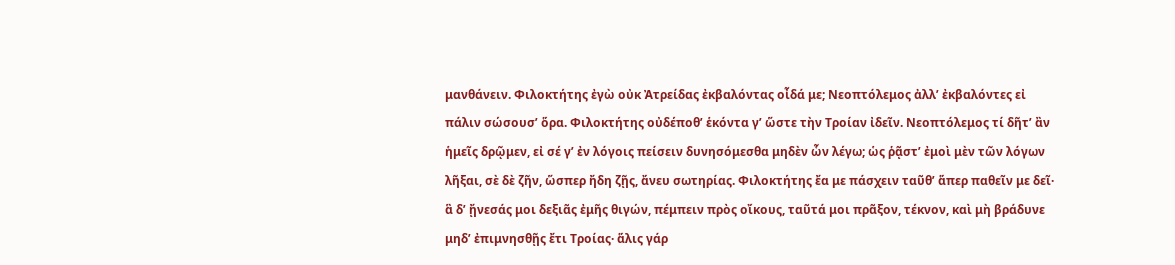μανθάνειν. Φιλοκτήτης ἐγὼ οὐκ Ἀτρείδας ἐκβαλόντας οἶδά με; Νεοπτόλεμος ἀλλʼ ἐκβαλόντες εἰ πάλιν σώσουσʼ ὅρα. Φιλοκτήτης οὐδέποθʼ ἑκόντα γʼ ὥστε τὴν Τροίαν ἰδεῖν. Νεοπτόλεμος τί δῆτʼ ἂν ἡμεῖς δρῷμεν, εἰ σέ γʼ ἐν λόγοις πείσειν δυνησόμεσθα μηδὲν ὧν λέγω; ὡς ῥᾷστʼ ἐμοὶ μὲν τῶν λόγων λῆξαι, σὲ δὲ ζῆν, ὥσπερ ἤδη ζῇς, ἄνευ σωτηρίας. Φιλοκτήτης ἔα με πάσχειν ταῦθʼ ἅπερ παθεῖν με δεῖ· ἃ δʼ ᾔνεσάς μοι δεξιᾶς ἐμῆς θιγών, πέμπειν πρὸς οἴκους, ταῦτά μοι πρᾶξον, τέκνον, καὶ μὴ βράδυνε μηδʼ ἐπιμνησθῇς ἔτι Τροίας· ἅλις γάρ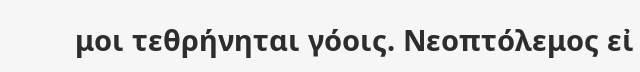μοι τεθρήνηται γόοις. Νεοπτόλεμος εἰ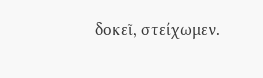δοκεῖ, στείχωμεν.